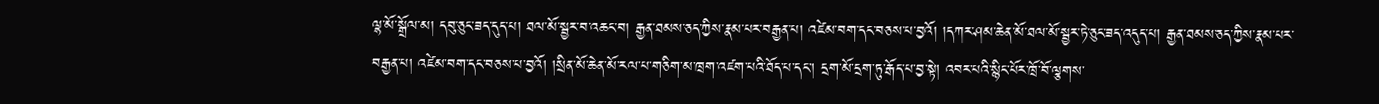ལྷ་མོ་སྒྲོལ་མ། དབུ་ཅུང་ཟད་དུད་པ། ཐལ་མོ་སྦྱར་བ་འཆང་བ། རྒྱན་ཐམས་ཅད་ཀྱིས་རྣམ་པར་བརྒྱན་པ། འཛེམ་བག་དང་བཅས་པ་བྱའོ། །དཀར་ཤམ་ཆེན་མོ་ཐལ་མོ་སྦྱར་ཏེ་ཅུང་ཟད་འདུད་པ། རྒྱན་ཐམས་ཅད་ཀྱིས་རྣམ་པར་བརྒྱན་པ། འཛེམ་བག་དང་བཅས་པ་བྱའོ། །སྲིན་མོ་ཆེན་མོ་རལ་པ་གཅིག་མ་ཁྲག་འཛག་པའི་ཐོད་པ་དང་། དྲག་མོ་དྲག་ཏུ་རྒོད་པ་བྱ་སྟེ། འབར་པའི་སྙིང་པོར་ཁྲོ་བོ་ལྕགས་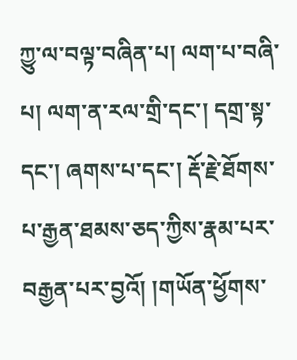ཀྱུ་ལ་བལྟ་བཞིན་པ། ལག་པ་བཞི་པ། ལག་ན་རལ་གྲི་དང་། དགྲ་སྟ་དང་། ཞགས་པ་དང་། རྡོ་རྗེ་ཐོགས་པ་རྒྱན་ཐམས་ཅད་ཀྱིས་རྣམ་པར་བརྒྱན་པར་བྱའོ། །གཡོན་ཕྱོགས་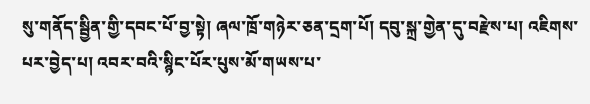སུ་གནོད་སྦྱིན་གྱི་དབང་པོ་བྱ་སྟེ། ཞལ་ཁྲོ་གཉེར་ཅན་དྲག་པོ། དབུ་སྐྲ་གྱེན་དུ་བརྫེས་པ། འཇིགས་པར་བྱེད་པ། འབར་བའི་སྙིང་པོར་པུས་མོ་གཡས་པ་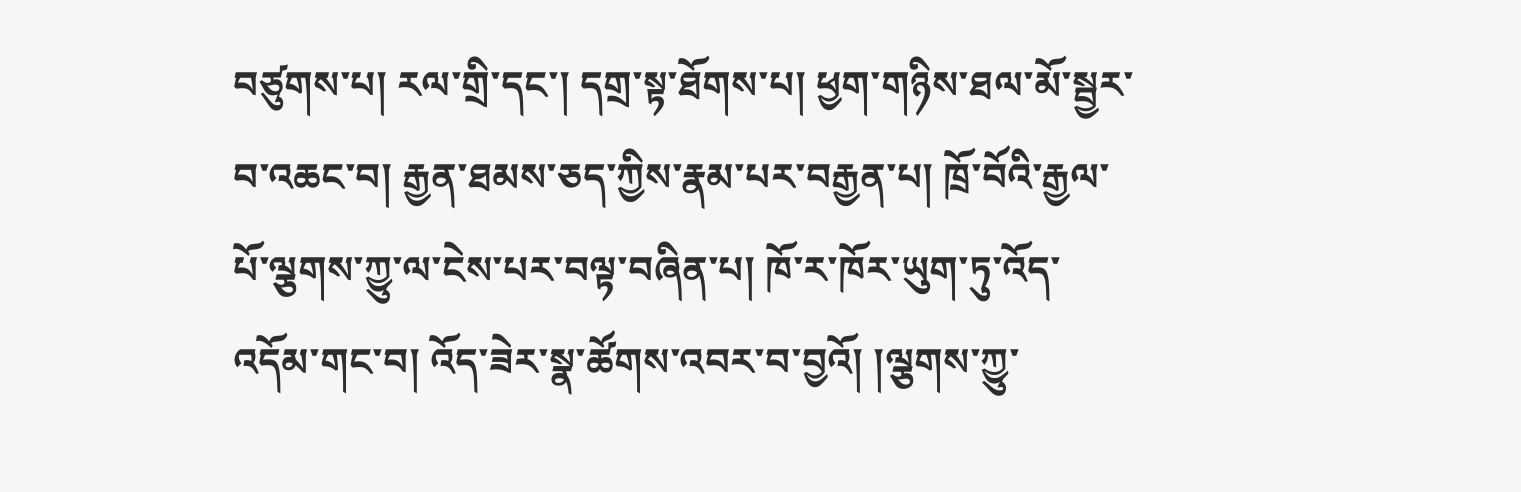བཙུགས་པ། རལ་གྲི་དང་། དགྲ་སྟ་ཐོགས་པ། ཕྱག་གཉིས་ཐལ་མོ་སྦྱར་བ་འཆང་བ། རྒྱན་ཐམས་ཅད་ཀྱིས་རྣམ་པར་བརྒྱན་པ། ཁྲོ་བོའི་རྒྱལ་པོ་ལྕགས་ཀྱུ་ལ་ངེས་པར་བལྟ་བཞིན་པ། ཁོ་ར་ཁོར་ཡུག་ཏུ་འོད་འདོམ་གང་བ། འོད་ཟེར་སྣ་ཚོགས་འབར་བ་བྱའོ། །ལྕགས་ཀྱུ་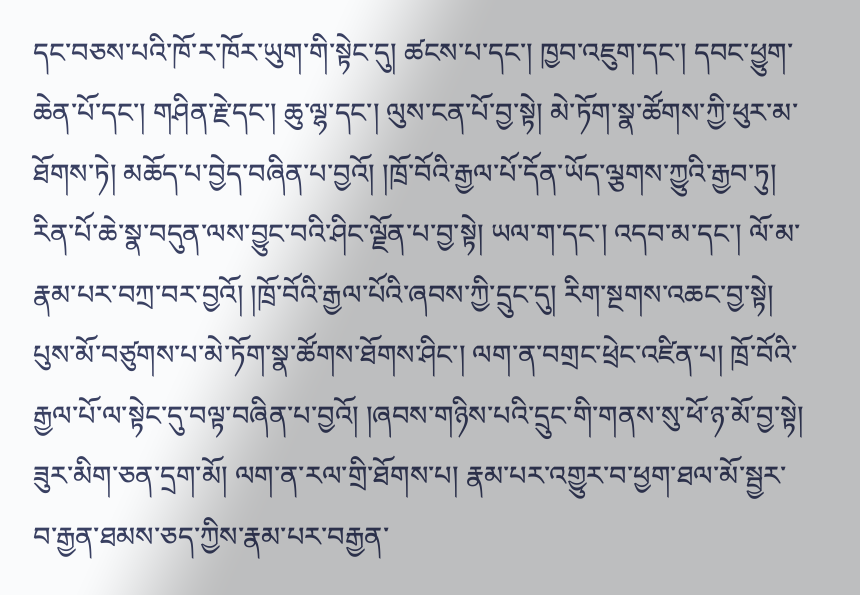དང་བཅས་པའི་ཁོ་ར་ཁོར་ཡུག་གི་སྟེང་དུ། ཚངས་པ་དང་། ཁྱབ་འཇུག་དང་། དབང་ཕྱུག་ཆེན་པོ་དང་། གཤིན་རྗེ་དང་། ཆུ་ལྷ་དང་། ལུས་ངན་པོ་བྱ་སྟེ། མེ་ཏོག་སྣ་ཚོགས་ཀྱི་ཕུར་མ་ཐོགས་ཏེ། མཆོད་པ་བྱེད་བཞིན་པ་བྱའོ། །ཁྲོ་བོའི་རྒྱལ་པོ་དོན་ཡོད་ལྕགས་ཀྱུའི་རྒྱབ་ཏུ། རིན་པོ་ཆེ་སྣ་བདུན་ལས་བྱུང་བའི་ཤིང་ལྗོན་པ་བྱ་སྟེ། ཡལ་ག་དང་། འདབ་མ་དང་། ལོ་མ་རྣམ་པར་བཀྲ་བར་བྱའོ། །ཁྲོ་བོའི་རྒྱལ་པོའི་ཞབས་ཀྱི་དྲུང་དུ། རིག་སྔགས་འཆང་བྱ་སྟེ། པུས་མོ་བཙུགས་པ་མེ་ཏོག་སྣ་ཚོགས་ཐོགས་ཤིང་། ལག་ན་བགྲང་ཕྲེང་འཛིན་པ། ཁྲོ་བོའི་རྒྱལ་པོ་ལ་སྟེང་དུ་བལྟ་བཞིན་པ་བྱའོ། །ཞབས་གཉིས་པའི་དྲུང་གི་གནས་སུ་ཕོ་ཉ་མོ་བྱ་སྟེ། ཟུར་མིག་ཅན་དྲག་མོ། ལག་ན་རལ་གྲི་ཐོགས་པ། རྣམ་པར་འགྱུར་བ་ཕྱག་ཐལ་མོ་སྦྱར་བ་རྒྱན་ཐམས་ཅད་ཀྱིས་རྣམ་པར་བརྒྱན་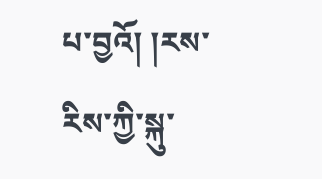པ་བྱའོ། །རས་རིས་ཀྱི་སྐུ་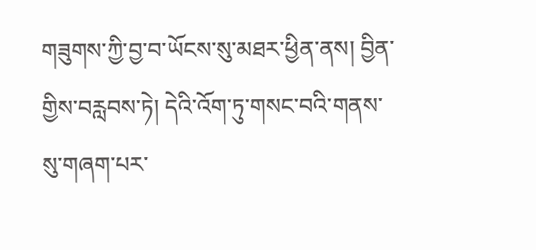གཟུགས་ཀྱི་བྱ་བ་ཡོངས་སུ་མཐར་ཕྱིན་ནས། བྱིན་གྱིས་བརླབས་ཏེ། དེའི་འོག་ཏུ་གསང་བའི་གནས་སུ་གཞག་པར་